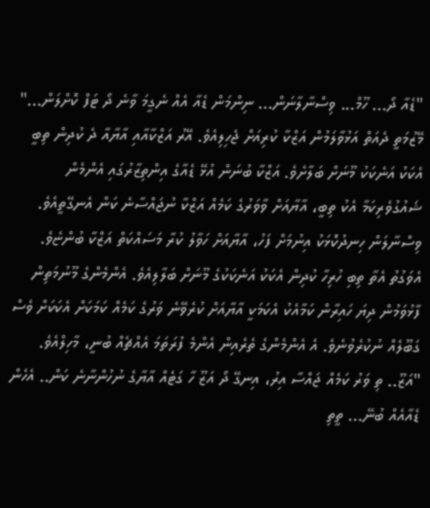"ޑެއާ ދޯ... ހޫމް... ވިސްނާލާނަން... ނިންމަން ޑެއާ އެއް ނެގީމަ ވާނެ ދޯ ޓަފް ކޮށްލަން..."
މޭޒުމަތީ ދެއަތް އަޅުވާލަމުން އަޒްކާ ކުރިއަށް ޖެހިލިއެވެ. އޭރު އަޒްކާއާއި އާޔާއާ ދެ ކުދިން ތިބީ އެކަކު އަނެކަކު މޫނަށް ބަލާށެވެ. އަޒްކާ ބުނަން އުޅޭ ޑެއާގެ އިންތިޒާރުގައި އެންމެން ޝައުގުވެރިކަމާ އެކު ތިބީ، އާޔާއަށް ވާވަރުގެ ކަމެއް އަޒްކާ ނުޖައްސާނެ ކަން އެނގޭތީއެވެ.
ވިސްނާލަން ހިނދުކޮޅަކު އިނުމަށް ފަހު، އާޔާއަށް ހަވާލު ކުރާ މަސައްކަތް އަޒްކާ ބުންޏެވެ. އެވަގުތު އެތާ ތިބި ހުރިހާ ކުދިން އެކަކު އަނެކަކުގެ މޫނަށް ބަލާލިއެވެ. އެންމެންގެ މޫނުމަތިން ފާޅުވަމުން ދިޔަ ހައިރާން ކަމާއެކު އެކަމަކީ އާޔާއަށް ކުރެވޭނެ ވަރުގެ ކަމެއް ކަމަކަށް އެކަކަށް ވެސް ގަބޫލެއް ނުކުރެވުނެވެ. އެ އެންމެންގެ ތެރެއިން އެންމެ ފުރަތަމަ އެއްޗެއް ބުނީ، މާހިލްއެވެ.
"އަޒޫ.. ތި ވަރު ކަމެއް ޖައްސާ އިރު، އިނގޭ ދޯ އަޒޫ ހާ ގަޓެއް އާޔާގެ ނުހުންނާނެ ކަން.. އެހެން ޑެއާއެއް ބުނޭ... ތީތި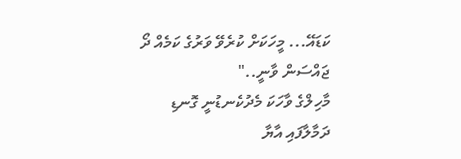ކަޑައޭ... މީހަކަށް ކުރެވޭ ވަރުގެ ކަމެއް ދޯ ޖައްސަން ވާނީ.."
މާހިލްގެ ވާހަކަ މެދުކެނޑުނީ ގޮނޑި ދަމާލާފައި އާޔާ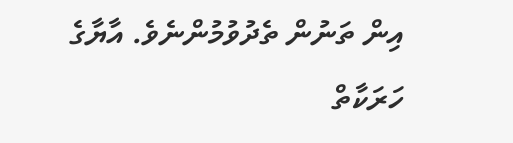އިން ތަނުން ތެދުވުމުންނެވެ. އާޔާގެ ހަރަކާތް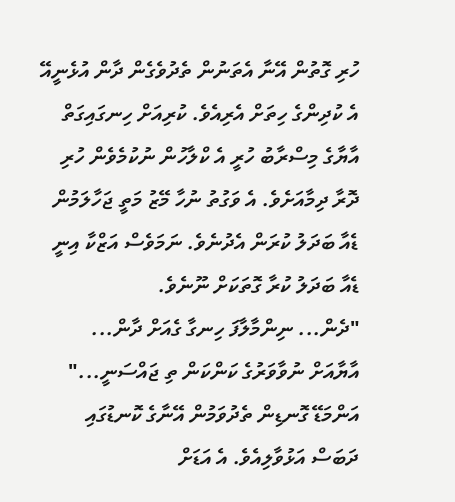ހުރި ގޮތުން އޭނާ އެތަނުން ތެދުވެގެން ދާން އުޅެނީއޭ އެ ކުދިންގެ ހިތަށް އެރިއެވެ. ކުރިއަށް ހިނގައިގަތް އާޔާގެ މިސްރާބު ހުރީ އެ ކްލާހުން ނުކުމެވެން ހުރި ދޮރާ ދިމާއަށެވެ. އެ ވަގުތު ނުހާ މޭޒު މަތީ ޖަހާލަމުން ޑެއާ ބަދަލު ކުރަން އެދުނެވެ. ނަމަވެސް އަޒްކާ އިނީ ޑެއާ ބަދަލު ކުރާ ގޮތަކަށް ނޫނެވެ.
"ދެން... ނިންމާލާފަ ހިނގާ ގެއަށް ދާން... އާޔާއަށް ނުވާވަރުގެ ކަންކަން ތި ޖައްސަނީ..." އަންމަޑޭ ގޮނޑިން ތެދުވަމުން އޭނާގެ ކޮނޑުގައި ދަބަސް އަޅުވާލިއެވެ. އެ އަޑަށް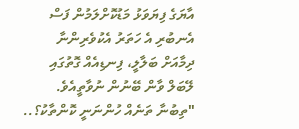އާޔަގެ ފިޔަވަޅު މަޑުކޮށްލަމުން ފަސް އެނބުރި އެ ހަތަރު އެކުވެރިންނާ ދިމާއަށް ބަލާލީ، ފިނޑިއެއް ގޮތުގައި ލޭބަލް ވާން ބޭނުން ނުވާތީއެވެ. "ތިބުނާ ތަނެއް ހުންނަނީ ކޮންތާކު؟..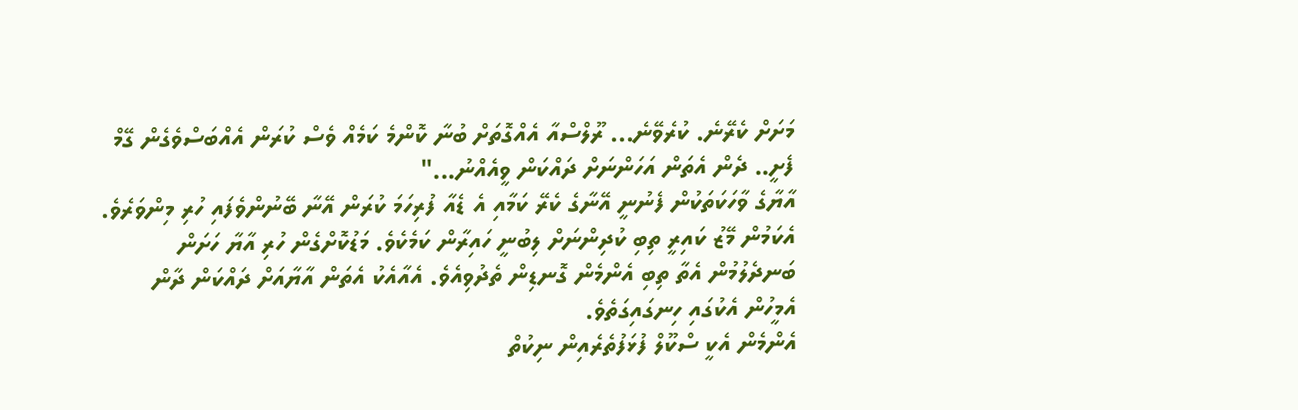މަށަށް ކެރޭނެ. ކުރެވޭނެ... ރޫލްސްއާ އެއްގޮތަށް ބުނާ ކޮންމެ ކަމެއް ވެސް ކުރަން އެއްބަސްވެގެން ގޭމް ފެށީ.. ދެން އެތަން އަހަންނަށް ދައްކަން ވީއެއްނު..."
އާޔާގެ ވާހަކަތަކުން ފެނުނީ އޭނާގެ ކެރޭ ކަމާއި އެ ޑެއާ ފުރިހަމަ ކުރަން އޭނާ ބޭނުންވެފައި ހުރި މިންވަރެވެ. އެކަމުން މޭޒު ކައިރީ ތިބި ކުދިންނަށް ލިބުނީ ހައިރާން ކަމެކެވެ. މަޑުކޮށްގެން ހުރި އާޔާ ހަށަން ބަނދެލުމުން އެތާ ތިބި އެންމެން ގޮނޑިން ތެދުވިއެވެ. އެއާއެކު އެތަން އާޔާއަށް ދައްކަން ދާން އެމީހުން އެކުގައި ހިނގައިގަތެވެ.
އެންމެން އެކީ ސްކޫލް ފުޅަފުތެރެއިން ނިކުތް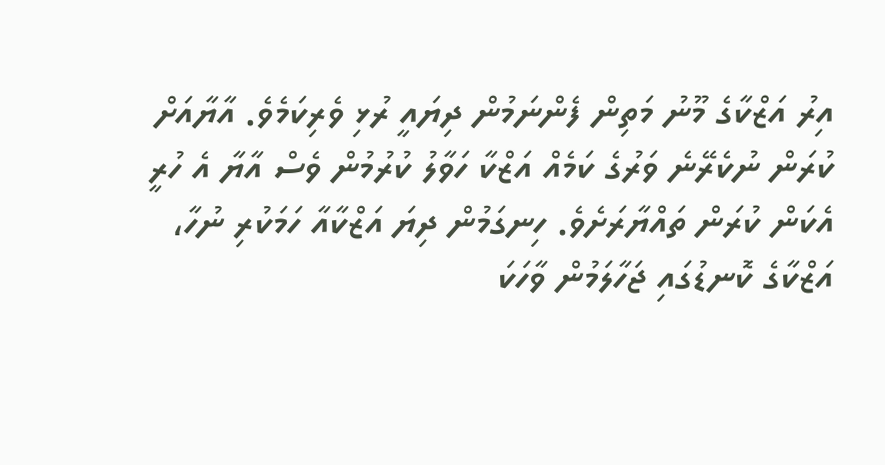އިރު އަޒްކާގެ މޫނު މަތިން ފެންނަމުން ދިޔައީ ރުޅި ވެރިކަމެވެ. އާޔާއަށް ކުރަން ނުކެރޭނެ ވަރުގެ ކަމެއް އަޒްކާ ހަވާލު ކުރުމުން ވެސް އާޔާ އެ ހުރީ އެކަން ކުރަން ތައްޔާރަށެވެ. ހިނގަމުން ދިޔަ އަޒްކާއާ ހަމަކުރި ނުހާ، އަޒްކާގެ ކޮނޑުގައި ޖަހާލަމުން ވާހަކަ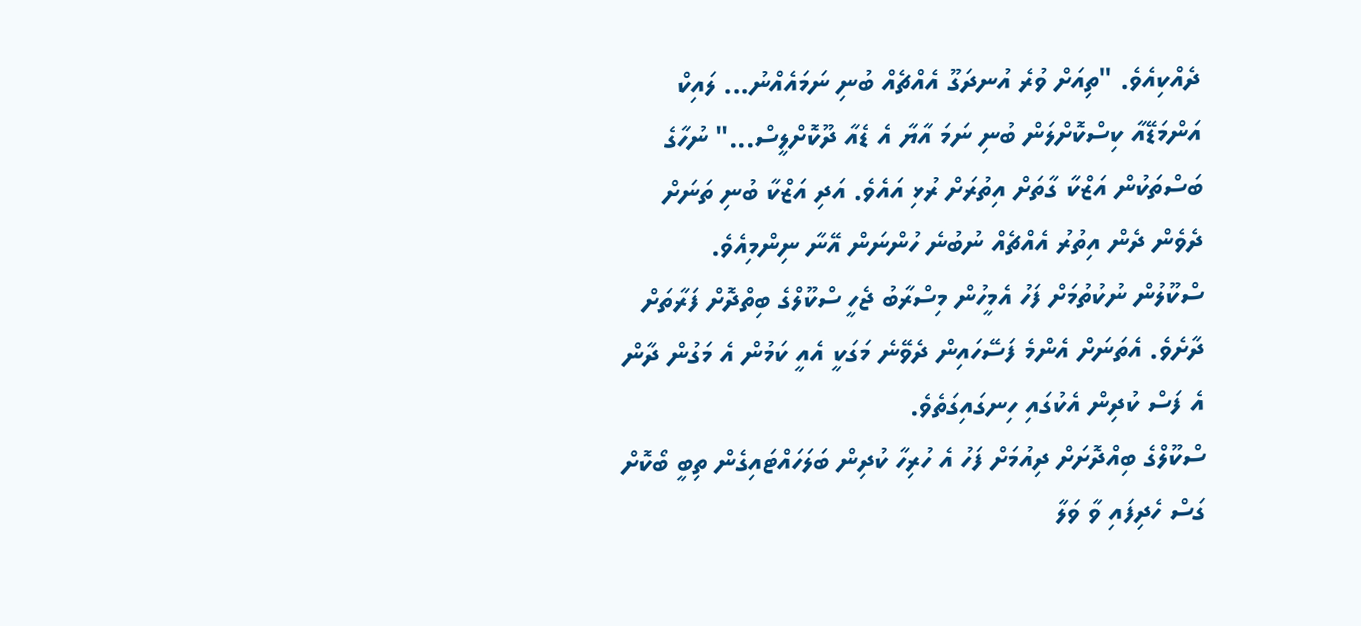ދެއްކިއެވެ. "ތިއަށް ވުރެ އުނދަގޫ އެއްޗެއް ބުނި ނަމައެއްނު... ލައިކް އަންމަޑޭއާ ކިސްކޮށްލަން ބުނި ނަމަ އާޔާ އެ ޑެއާ ދޫކޮށްލީސް..." ނުހާގެ ބަސްތަކުން އަޒްކާ ގާތަށް އިތުރަށް ރުޅި އައެވެ. އަދި އަޒްކާ ބުނި ތަނަށް ދެވެން ދެން އިތުރު އެއްޗެއް ނުބުނެ ހުންނަން އޭނާ ނިންމިއެވެ.
ސްކޫލުން ނުކުތުމަށް ފަހު އެމީހުން މިސްރާބު ޖެހީ ސްކޫލްގެ ބިތްދޮށް ފަރާތަށް ދާށެވެ. އެތަނަށް އެންމެ ފަސޭހައިން ދެވޭނެ މަގަކީ އެއީ ކަމުން އެ މަގުން ދާން އެ ފަސް ކުދިން އެކުގައި ހިނގައިގަތެވެ.
ސްކޫލްގެ ބިއްދޮށަށް ދިއުމަށް ފަހު އެ ހުރިހާ ކުދިން ބަލަހައްޓައިގެން ތިބީ ބޯކޮށް ގަސް ހެދިފައި ވާ ވަލާ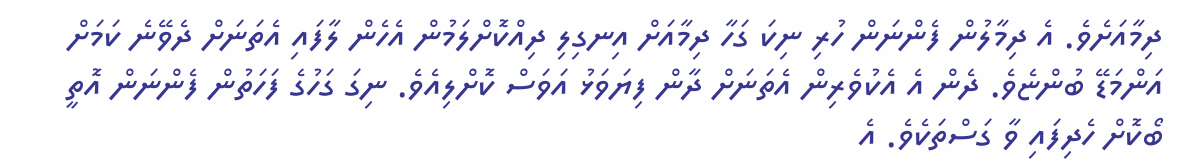ދިމާއަށެވެ. އެ ދިމާލުން ފެންނަން ހުރި ނިކަ ގަހާ ދިމާއަށް އިނގިލި ދިއްކޮށްލަމުން އެހެން ލާފައި އެތަނަށް ދެވޭނެ ކަމަށް އަންމަޑޭ ބުންޏެވެ. ދެން އެ އެކުވެރިން އެތަނަށް ދާން ފިޔަވަޅު އަވަސް ކޮށްލިއެވެ. ނިގަ ގަހުގެ ފަހަތުން ފެންނަން އޮތީ ބޯކޮށް ހެދިފައި ވާ ގަސްތަކެވެ. އެ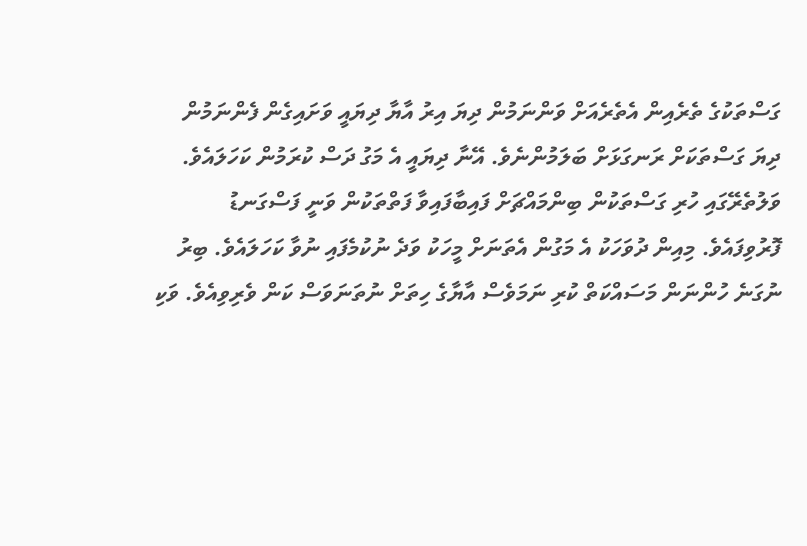ގަސްތަކުގެ ތެރެއިން އެތެރެއަށް ވަންނަމުން ދިޔަ އިރު އާޔާ ދިޔައީ ވަށައިގެން ފެންނަމުން ދިޔަ ގަސްތަކަށް ރަނގަޅަށް ބަލަމުންނެވެ. އޭނާ ދިޔައީ އެ މަގު ދަސް ކުރަމުން ކަހަލައެވެ.
ވަލުތެރޭގައި ހުރި ގަސްތަކުން ބިންމައްޗަށް ފައިބާފައިވާ ފަތްތަކުން ވަނީ ފަސްގަނޑު ފޮރުވިފައެވެ. މިއިން ދުވަހަކު އެ މަގުން އެތަނަށް މީހަކު ވަދެ ނުކުމެފައި ނުވާ ކަހަލައެވެ. ބިރު ނުގަނެ ހުންނަން މަސައްކަތް ކުރި ނަމަވެސް އާޔާގެ ހިތަށް ނުތަނަވަސް ކަން ވެރިވިއެވެ. ވަކި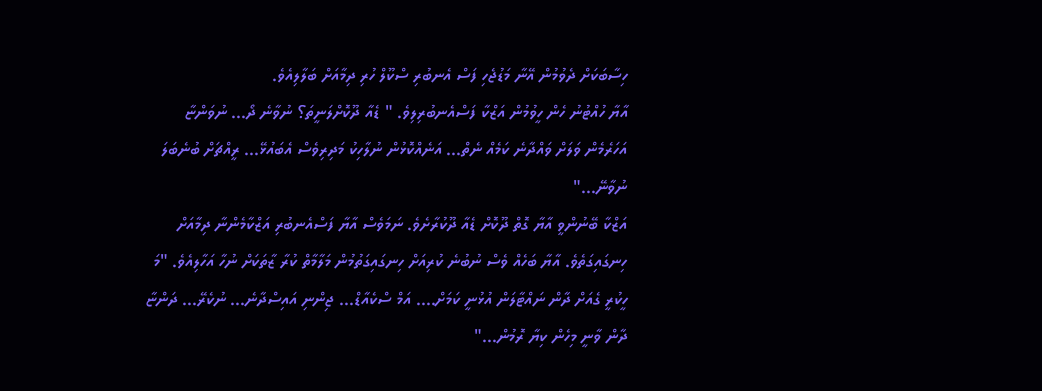ހިސާބަކަށް ދެވުމުން އޭނާ މަޑުޖެހި ފަސް އެނބުރި ސްކޫލް ހުރި ދިމާއަށް ބަލާލިއެވެ.
އާޔާ ހުއްޓުނު ހެން ހީވުމުން އަޒްކާ ފަސްއެނބުރިލިވެ. " ޑެއާ ދޫކޮށްލަނީތަ؟ ނުވާނެ ދޯ... ނުވަންޏާ އަހަރެމެން ވަލަށް ވައްދާނެ ކަމެއް ނެތް... އަނެއްކޮޅުން ނުލާހިކު މަދިރިވެސް އެބައުޅޭ... ރީއްޗަށް ބުނެބަލަ ނުވާނޭ..."
އަޒްކާ ބޭނުންވީ އާޔާ ގޮތް ދޫކޮށް ޑެއާ ދޫކުރާށެވެ. ނަމަވެސް އާޔާ ފަސްއެނބުރި އަޒްކާމެންނާ ދިމާއަށް ހިނގައިގަތެވެ. އާޔާ ބަހެއް ވެސް ނުބުނެ ކުރިއަށް ހިނގައިގަތުމުން މަލާމާތް ކުރާ ޒާތަކަށް ނުހާ އަހާލިއެވެ. "މަ ހީކުރީ ގެއަށް ދާން ނައްޓާލަން އުޅުނީ ކަމަށް.... އަމް ސްކެއާޑް... ޖިންނި އައިސްދާނެ... ނުކެރޭ... ދަންޏާ ދާން ވާނީ މިހެން ކިޔާ ރޮމުން..."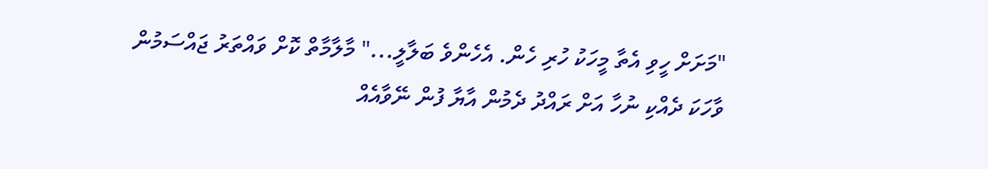"މަށަށް ހީވި އެތާ މީހަކު ހުރި ހެން. އެހެންވެ ބަލާލީ..." މާލާމާތް ކޮށް ވައްތަރު ޖައްސަމުން ވާހަކަ ދެއްކި ނުހާ އަށް ރައްދު ދެމުން އާޔާ ފުން ނޭވާއެއް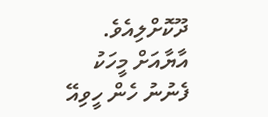ދޫކޮށްލިއެވެ. އާޔާއަށް މީހަކު ފެނުނު ހެން ހީވިއޭ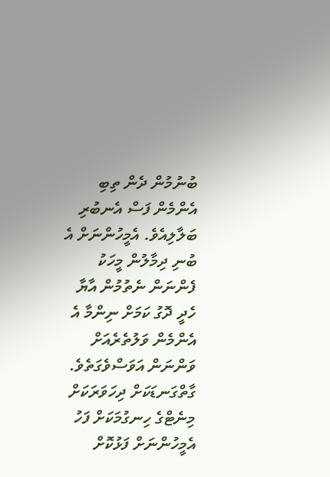ބުނުމުން ދެން ތިބި އެންމެން ފަސް އެނބުރި ބަލާލިއެވެ. އެމީހުންނަށް އެ ބުނި ދިމާލުން މީހަކު ފެންނަން ނެތުމުން އާޔާ ހެދީ ދޮގު ކަމަށް ނިންމާ އެ އެންމެން ވަލުތެރެއަށް ވަންނަން އަވަސްވެގަތެވެ.
ގާތްގަނޑަކަށް ދިހަވަރަކަށް މިނެޓްގެ ހިނގުމަކަށް ފަހު އެމީހުންނަށް ފަޅުކޮށް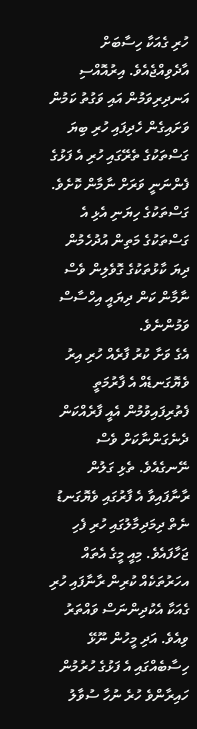ހުރި ގެއަކާ ހިސާބަށް އާދެވިއްޖެއެވެ. އިރުއޮއްސި އަނދިރިވަމުން އައި ވަގުތު ކަމުން ވަށައިގެން ހެދިފައި ހުރި ބިޔަ ގަސްތަކުގެ ތެރޭގައި ހުރި އެ ފަޅުގެ ފެންނަނީ ވަރަށް ނާމާން ކޮށެވެ. ގަސްތަކުގެ ހިޔަނި އެޅި އެ ގަސްތަކުގެ މަތިން އުދުހެމުން ދިޔަ ކާޅުތަކުގެ ގޮވެލިން ވެސް ނާމާން ކަން ދިޔައީ އިހްސާސް ވަމުންނެވެ.
އެގެ ވަށާ ކުރު ފާރެއް ހުރި އިރު ވެޔޮގަނޑެއް އެ ފާރުމަތީ ފެތުރިފައިވުމުން އެއީ ފާރެއްކަން ދެނެގަންނާކަށް ވެސް ނޭނގެއެވެ. ތެޅި ގަލުން ރާނާފައިވާ އެ ފާރުގައި ވެޔޮގަނޑު ނެތް ދިމަދިމާލުގައި ހުރި ފެހި ޖަހާފައެވެ. މިއީ މީގެ އެތައް އހަރުތަކެއް ކުރިން ރާނާފައި ހުރި ގެއަކާ އެކުދިންނަސް ވައްތަރު ވިއެވެ. އަދި މީހުން ނޫޅޭ ހިސާބެއްގައި އެ ފަޅުގެ ހުރުމުން ހައިރާންވެ ހުރެ ނުހާ ސުވާލު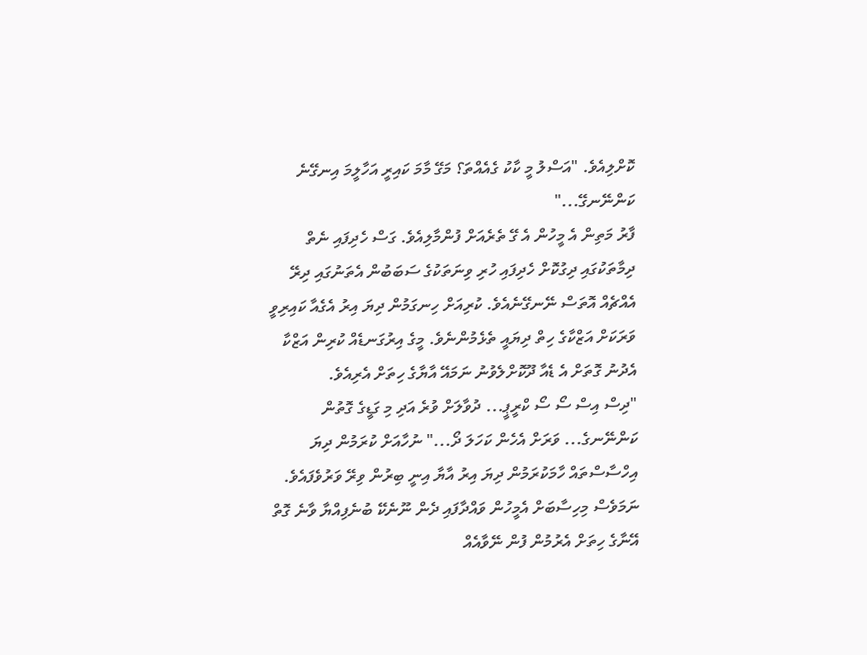ކޮށްލިއެވެ. "އަސްލު މީ ކާކު ގެއެއްތަ؟ މަގޭ މާމަ ކައިރީ އަހާލީމަ އިނގޭނެ ކަންނޭނގޭ..."
ފާރު މަތިން އެ މީހުން އެ ގޭ ތެރެއަށް ފުންމާލިއެވެ. ގަސް ހެދިފައި ނެތް ދިމާތަކުގައި ދިގުކޮށް ހެދިފައި ހުރި ވިނަތަކުގެ ސަބަބުން އެތަނުގައި ދިރޭ އެއްޗެއް އޮތަސް ނޭނގޭނެއެވެ. ކުރިއަށް ހިނގަމުން ދިޔަ އިރު އެގެއާ ކައިރިވީ ވަރަކަށް އަޒްކާގެ ހިތް ދިޔައީ ތެޅެމުންނެވެ. މީގެ އިރުގަނޑެއް ކުރިން އަޒްކާ އެދުނު ގޮތަށް އެ ޑެއާ ދޫކޮށްލެވުނު ނަމައޭ އާޔާގެ ހިތަށް އެރިއެވެ.
"ދިސް އިސް ސޯ ސޯ ކްރީޕީ... ދުވާލަށް ވުރެ އަދި މި ގަޑީގެ ގޮތުން ކަންނޭނގެ... ވަރަށް އެހެން ކަހަލަ ދޯ..." ނުހާއަށް ކުރަމުން ދިޔަ އިހްސާސްތައް ހާމަކުރަމުން ދިޔަ އިރު އާޔާ އިނީ ބިރުން ވިރޭ ވަރުވެފައެވެ. ނަމަވެސް މިހިސާބަށް އެމީހުން ވައްދާފައި ދެން ނޫނެކޭ ބުނެފިއްޔާ ވާނެ ގޮތް އޭނާގެ ހިތަށް އެރުމުން ފުން ނޭވާއެއް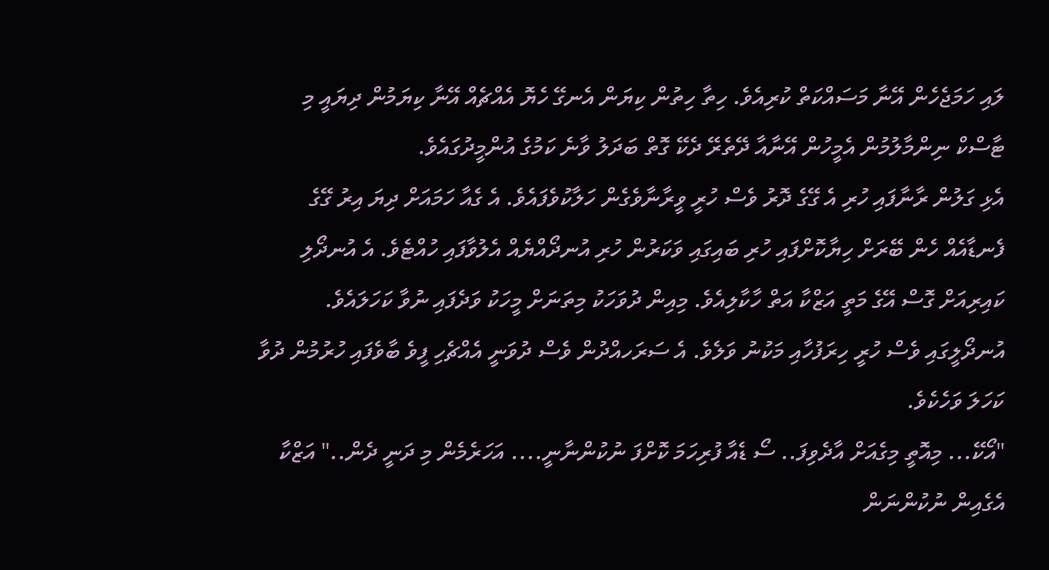ލައި ހަމަޖެހެން އޭނާ މަސައްކަތް ކުރިއެވެ. ހިތާ ހިތުން ކިޔަން އެނގޭ ހެޔޮ އެއްޗެއް އޭނާ ކިޔަމުން ދިޔައީ މި ޓާސްކް ނިންމާލުމުން އެމީހުން އޭނާއާ ދޭތެރޭ ދެކޭ ގޮތް ބަދަލު ވާނެ ކަމުގެ އުންމީދުގައެވެ.
އެޅި ގަލުން ރާނާފައި ހުރި އެ ގޭގެ ދޮރު ވެސް ހުރީ ވީރާނާވެގެން ހަލާކުވެފައެވެ. އެ ގެއާ ހަމައަށް ދިޔަ އިރު ގޭގެ ފެނޑާއެއް ހެން ބޭރަށް ހިޔާކޮށްފައި ހުރި ބައިގައި ވަކަރުން ހުރި އުނދޯއްޔެއް އެލުވާފައި ހުއްޓެވެ. އެ އުނދޯލި ކައިރިއަށް ގޮސް އޭގެ މަތީ އަޒްކާ އަތް ހާކާލިއެވެ. މިއިން ދުވަހަކު މިތަނަށް މީހަކު ވަދެފައި ނުވާ ކަހަލައެވެ. އުނދޯލީގައި ވެސް ހުރީ ހިރަފުހާއި މަކުނު ވަލެވެ. އެ ސަރަހއްދުން ވެސް ދުވަނީ އެއްޗެހި ފީވެ ބާވެފައި ހުރުމުން ދުވާ ކަހަލަ ވަހެކެވެ.
"އޯކޭ... މިއޮތީ މިގެއަށް އާދެވިފަ.. ސޯ ޑެއާ ފުރިހަމަ ކޮށްފަ ނުކުންނާނީ.... އަހަރެމެން މި ދަނީ ދެން.." އަޒްކާ އެގެއިން ނުކުންނަން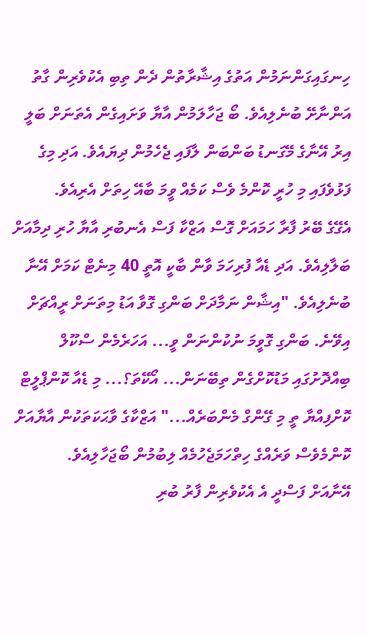ހިނގައިގަންނަމުން އަތުގެ އިޝާރާތުން ދެން ތިބި އެކުވެރިން ގާތު އަންނާށޭ ބުނެލިއެވެ. ބޯ ޖަހާލަމުން އާޔާ ވަށައިގެން އެތަނަށް ބަލީ އިރު އޭނާގެ މޭގަނޑު ބަންބަން ލާފައި ޖެހެމުން ދިޔައެވެ. އަދި މިގެ ފަޅުވެފައި މި ހުރީ ކޮންމެ ވެސް ކަމެއް ވީމަ ބާއޭ ހިތަށް އެރިއެވެ.
އެގޭގެ ބޭރު ފާރާ ހަމައަށް ގޮސް އަޒްކާ ފަސް އެނބުރި އާޔާ ހުރި ދިމާއަށް ބަލާލިއެވެ. އަދި ޑެއާ ފުރިހަމަ ވާން ބާކީ އޮތީ 40 މިނެޓް ކަމަށް އޭނާ ބުނެލިއެވެ. "އިޝާން ނަމާދަށް ބަންގި ގޮވާ އަޑު މިތަނަށް ރީއްޗަށް އިވޭނެ. ބަންގި ގޮވީމަ ނުކުންނަން ވީ... އަހަރެމެން ސްކޫލް ބިއްދޮށުގައި މަޑުކޮށްގެން ތިބޭނަން... އޯކޭތަ؟... މި ޑެއާ ކޮންޕްލީޓް ކޮށްފިއްޔާ ތީ މި ގޭންގް މެންބަރެއް..." އަޒްކާގެ ވާޙަކަތަކުން އާޔާއަށް ކޮންމެވެސް ވަރެއްގެ ހިތްހަމަޖެހުމެއް ލިބުމުން ބޯޖަހާލިއެވެ.
އޭނާއަށް ފަސްދީ އެ އެކުވެރިން ފާރު ބުރި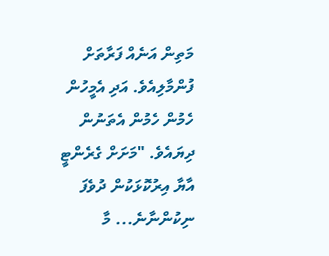މަތިން އަނެއް ފަރާތަށް ފުންމާލިއެވެ. އަދި އެމީހުން ހެމުން ހެމުން އެތަނުން ދިޔައެވެ. "މަށަށް ގެރެންޓީ އާޔާ އިރުކޮޅަކުން ދުވެފަ ނިކުންނާނެ... މާ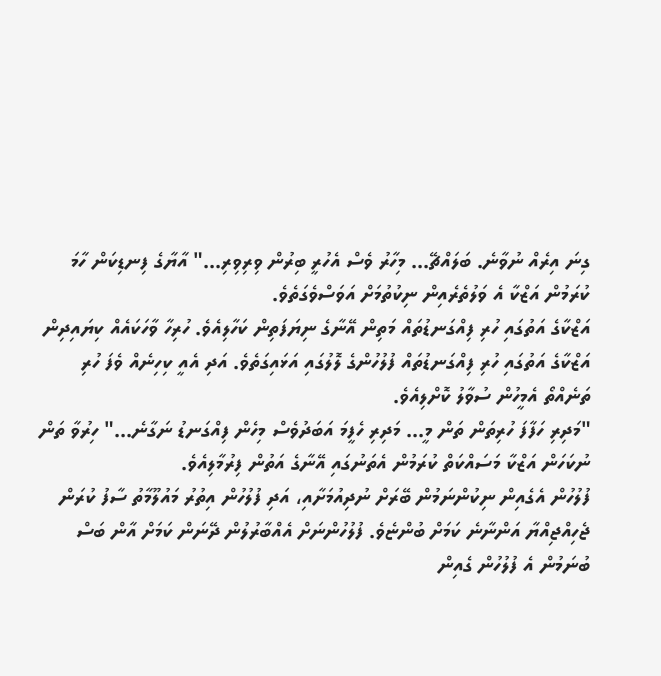ގިނަ އިރެއް ނުވާނެ. ބަލައްޗޭ... މިހާރު ވެސް އެހުރީ ބިރުން ވިރިވިރި..." އާޔާގެ ފިނޑިކަން ހާމަ ކުރަމުން އަޒްކާ އެ ވަލުތެރެއިން ނިކުތުމަށް އަވަސްވެގަތެވެ.
އަޒްކާގެ އަތުގައި ހުރި ފިއްގަނޑުތައް މަތިން އޭނާގެ ނިޔަފަތިން ކަހާލިއެވެ. ހުރިހާ ވާހަކައެއް ކިޔައިދިން އަޒްކާގެ އަތުގައި ހުރި ފިއްގަނޑުތައް ފުލުހުންގެ ލޮލުގައި އަޅައިގަތެވެ. އަދި އެއީ ކިހިނެއް ވެފަ ހުރި ތަނެއްތޯ އެމީހުން ސުވާލު ކޮށްލިއެވެ.
"މަދިރި ހަފާފަ ހުރިތަން ތަން މީ... މަދިރި ހެފީމަ އަބަދުވެސް މިހެން ފިއްގަނޑު ނަގާނެ..." ހިރުވާ ތަން ނުކަހަން އަޒްކާ މަސައްކަތް ކުރަމުން އެތަނުގައި އޭނާގެ އަތުން ފިރުމާލިއެވެ.
ފުލުހުން އެގެއިން ނިކުންނަމުން ބޭރަށް ނުދިއުމަށާއި، އަދި ފުލުހުން އިތުރު މައުލޫމާތު ސާފު ކުރަން ޖެހިއްޖިއްޔާ އަންނާނެ ކަމަށް ބުންޏެވެ. ފުލުހުންނަށް އެއްބާރުލުން ދޭނަން ކަމަށް އާން ބަސް ބުނަމުން އެ ފުލުހުން ގެއިން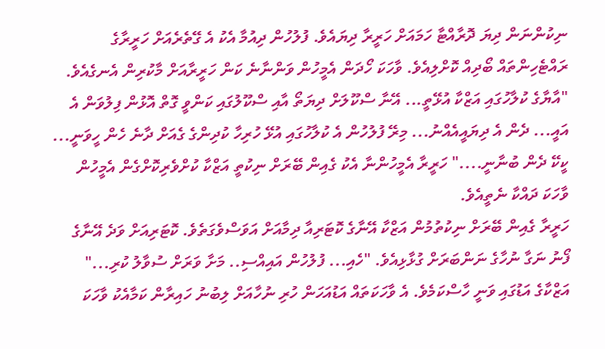ނިކުންނަން ދިޔަ ދޮރާއްޓާ ހަމައަށް ހަރީރާ ދިޔައެވެ. ފުލުހުން ދިއުމާ އެކު އެ ގޭތެރެއަށް ހަރީރާގެ ރައްޓެހިންތައް ބޯދިއް ކޮށްލިއެވެ. ވާހަކަ ހޯދަން އެމީހުން ވަންނާނެ ކަން ހަރީރާއަށް މާކުރިން އެނގެއެވެ.
"އާޔާގެ ކުލާހުގައި އަޒްކާ އުޅޭތީ... އޭނާ ސްކޫލަށް ދިޔަތޯ އާއި ސްކޫލުގައި ކަންވީ ގޮތް އޮޅުން ފިލުވަން އެ އައީ... ދެން އެ ދިޔައީއެއްނު... މިރޭ ފުލުހުން އެ ކުލާހުގައި އުޅޭ ހުރިހާ ކުދިންގެ ގެއަށް ދާނެ ހެން ހީވަނީ... ކީކޭ ދެން ބުނާނީ...." ހަރީރާ އެމީހުންނާ އެކު ގެއިން ބޭރަށް ނިކުތީ އަޒްކާ ކުށްވެރިކޮށްގެން އެމީހުން ވާހަކަ ދައްކާ ނެތީއެވެ.
ހަރީރާ ގެއިން ބޭރަށް ނިކުތުމުން އަޒްކާ އޭނާގެ ކޮޓަރިއާ ދިމާއަށް އަވަސްވެގަތެވެ. ކޮޓަރިއަށް ވަދެ އޭނާގެ ފޯނު ނަގާ ނުހާގެ ނަންބަރަށް ގުޅާޅިއެވެ. "ހެއި... ފުލުހުން އައިއްސި.. މަށާ ވަރަށް ސުވާލު ކުރި..."
އަޒްކާގެ އަޑުގައި ވަނީ ހާސްކަމެވެ. އެ ވާހަކަތައް އަޑުއަހަން ހުރި ނުހާއަށް ލިބުނު ހައިރާން ކަމާއެކު ވާހަކަ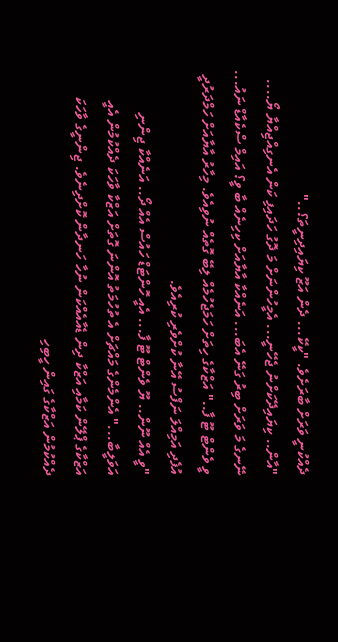ދެއްކުނީ ވަރަށް ބާރަށެވެ. "ކީކޭ... ދެން އަޒޫ ކިޔައިދިނީތަ؟.."
"އާން.. ކިޔައިދޭކަށްނު ޖެހޭނީ... އެމީހުންނަށް މަ ދޮގު ހަދައިފި ކަން އެނގިއްޖިއްޔާ ޔޯ.... ނޭނގެ މަ ވަރަށް ބިރު ގަނޭ އެބަ... އަނެއްކާ އާޔާއަށް ކިހިނެއް ބާ ވީ؟ އައިމް ސްކެއާޑް ނައު... ވީ ވެންޓް ޓޫ ފާ.." އަޒްކާގެ ހިތަށް ހަމަޖެހުމެއް ލިބޭ ގޮތެއް ނުވިއެވެ. މިހާރު އާޔާއަށް ހަމްދަރުދީ އުފެދި އަމިއްލަ ނަފްސު އޭނާ ކުށްވެރި ކުރިއެވެ.
"ވީ އެއް ނޫން.. ޔޫ ވެންޓް ޓޫ ފާ... އެއީ ހޮންޓަޑް ހައުސް އެއް ދޯ.. އަނެއްކާ ޖިންނި އަވަލީބާ..." އެންމެންގެ މައްޗަށް އެ ތުހުމަތު އޮންނަ ގޮތަށް އަޒްކާ ވާހަކަ ދެއްކުމުން އެއީ އަޒްކާގެ ޕްލޭން ކަމާއި އަޒްކާ ދިން ޑެއާއެއްކަން ނުހާ ހަނދާން ކޮށްދިނެވެ. ޖިންނީގެ ވާހަކަ ދެއްކުމުން އަޒްކާގެ ގައިން ހީބިހި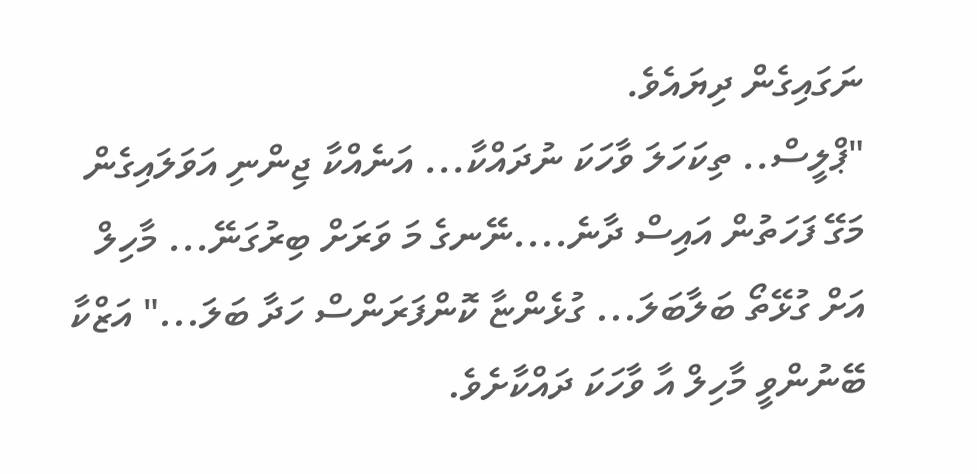ނަގައިގެން ދިޔައެވެ.
"ޕްލީސް.. ތިކަހަލަ ވާހަކަ ނުދައްކާ... އަނެއްކާ ޖިންނި އަވަލައިގެން މަގޭ ފަހަތުން އައިސް ދާނެ....ނޭނގެ މަ ވަރަށް ބިރުގަނޭ... މާހިލް އަށް ގުޅޭތޯ ބަލާބަލަ... ގުޅެންޏާ ކޮންފަރަންސް ހަދާ ބަލަ..." އަޒްކާ ބޭނުންވީ މާހިލް އާ ވާހަކަ ދައްކާށެވެ.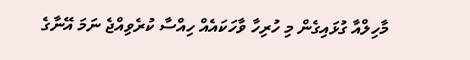މާހިލްއާ ގުޅައިގެން މި ހުރިހާ ވާހަކައެއް ހިއްސާ ކުރެވިއްޖެ ނަމަ އޭނާގެ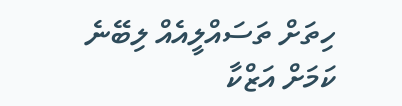ހިތަށް ތަސައްލީއެއް ލިބޭނެ ކަމަށް އަޒްކާ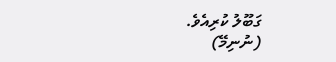ގަބޫލު ކުރިއެވެ.
(ނުނިމޭ)